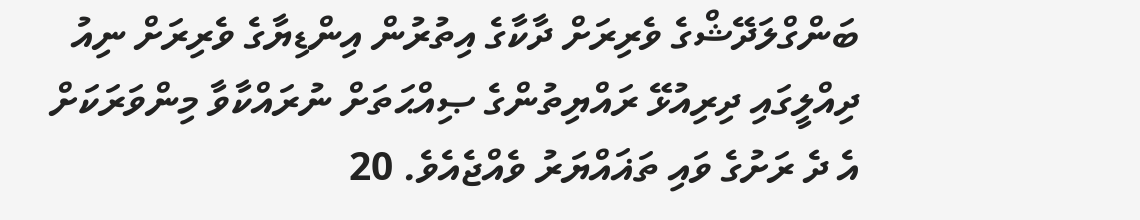ބަންގްލަދޭޝްގެ ވެރިރަށް ދާކާގެ އިތުރުން އިންޑިޔާގެ ވެރިރަށް ނިއު ދިއްލީގައި ދިރިއުޅޭ ރައްޔިތުންގެ ޞިއްޙަތަށް ނުރައްކާވާ މިންވަރަކަށް އެ ދެ ރަށުގެ ވައި ތަޣައްޔަރު ވެއްޖެއެވެ. 20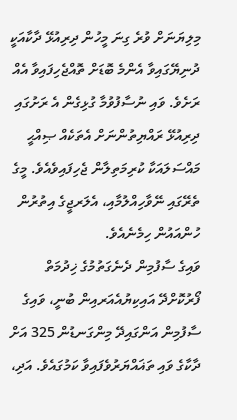މިލިޔަނަށް ވުރެ ގިނަ މީހުން ދިރިއުޅޭ ދާކާއަކީ ދުނިޔޭގައިވާ އެންމެ ބޮޑަށް ތޮއްޖެހިފައިވާ އެއް ރަށެވެ. ވައި ނުސާފުވުމާ ގުޅިގެން އެ ރަށުގައި ދިރިއުޅޭ ރައްޔިތުންނަށް އެތަކެއް ޞިއްޙީ މައްސަލައަކާ ކުރިމަތިލާން ޖެހިފައިވެއެވެ. މީގެ ތެރޭގައި ނޭވާހިއްލުމާއި، އެލަރޖީގެ އިތުރުން ހުންއައުން ހިމެނެއެވެ.
ވައިގެ ސާފުމިން ދެނެގަތުމުގެ ޚިދުމަތް ފޯރުކޮށްދޭ އައިކިޔުއެއަރއިން ބުނީ، ވައިގެ ސާފުމިން އަންގައިދޭ މިންގަނޑުން 325 އަށް ދާކާގެ ވައި ތަޣައްޔަރުވެފައިވާ ކަމުގައެވެ. އަދި،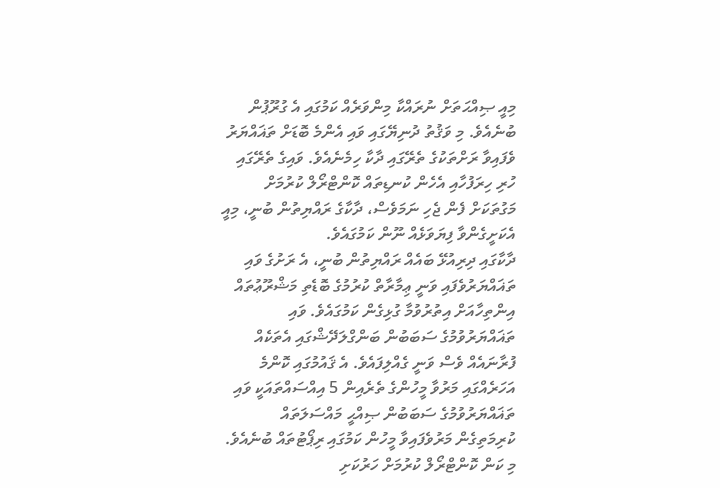މިއީ ޞިއްޙަތަށް ނުރައްކާ މިންވަރެއް ކަމުގައި އެ ގުރޫޕުން ބުނެއެވެ. މި ވަޤުތު ދުނިޔޭގައި ވައި އެންމެ ބޮޑަށް ތަޣައްޔަރު ވެފައިވާ ރަށްތަކުގެ ތެރޭގައި ދާކާ ހިމެނެއެވެ. ވައިގެ ތެރޭގައި ހުރި ހިރަފުހާއި އެހެން ކުނޑިތައް ކޮންޓްރޯލް ކުރުމަށް މަގުތަކަށް ފެން ޖެހި ނަމަވެސް، ދާކާގެ ރައްޔިތުން ބުނީ، މިއީ އެކަށީގެންވާ ފިޔަވަޅެއް ނޫން ކަމުގައެވެ.
ދާކާގައި ދިރިއުޅޭ ބައެއް ރައްޔިތުން ބުނީ، އެ ރަށުގެ ވައި ތަޣައްޔަރުވެފައި ވަނީ ޢިމާރާތް ކުރުމުގެ ބޮޑެތި މަޝްރޫޢުތައް އިންތިހާއަށް އިތުރުވުމާ ގުޅިގެން ކަމުގައެވެ. ވައި ތަޣައްޔަރުވުމުގެ ސަބަބުން ބަންގްލަދޭޝްގައި އެތަކެއް ފުރާނައެއް ވެސް ވަނީ ގެއްލިފައެވެ. އެ ޤައުމުގައި ކޮންމެ އަހަރެއްގައި މަރުވާ މީހުންގެ ތެރެއިން 5 އިއްސައްތައަކީ ވައި ތަޣައްޔަރުވުމުގެ ސަބަބުން ޞިއްޙީ މައްސަލަތައް ކުރިމަތިގެން މަރުވެފައިވާ މީހުން ކަމުގައި ރިޕޯޓުތައް ބުނެއެވެ.
މި ކަން ކޮންޓްރޯލް ކުރުމަށް ހަރުކަށި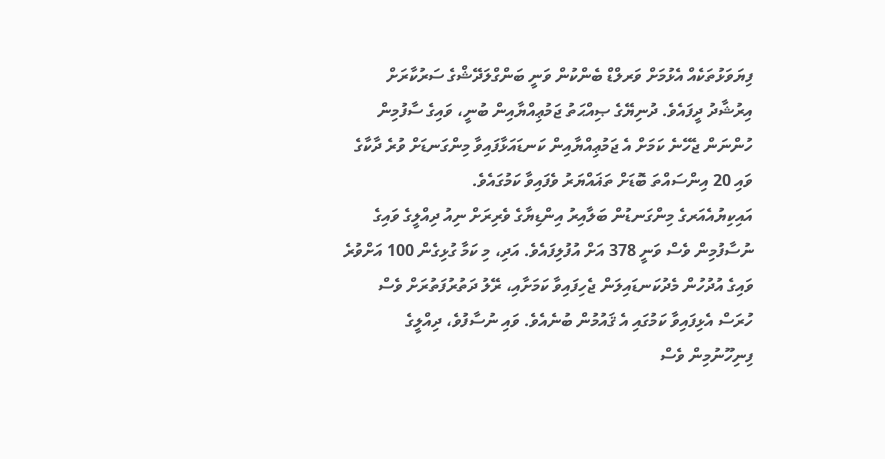ފިޔަވަޅުތަކެއް އެޅުމަށް ވަރލްޑް ބެންކުން ވަނީ ބަންގްލަދޭޝްގެ ސަރުކާރަށް އިރުޝާދު ދީފައެވެ. ދުނިޔޭގެ ޞިއްޙަތު ޖަމުޢިއްޔާއިން ބުނީ، ވައިގެ ސާފުމިން ހުންނަން ޖެހޭނެ ކަމަށް އެ ޖަމުޢިއްޔާއިން ކަނޑައަޅާފައިވާ މިންގަނޑަށް ވުރެ ދާކާގެ ވައި 20 އިންސައްތަ ބޮޑަށް ތަޣައްޔަރު ވެފައިވާ ކަމުގައެވެ.
އައިކިޔުއެއަރގެ މިންގަނޑުން ބަލާއިރު އިންޑިޔާގެ ވެރިރަށް ނިއު ދިއްލީގެ ވައިގެ ނުސާފުމިން ވެސް ވަނީ 378 އަށް އުފުލިފައެވެ. އަދި، މި ކަމާ ގުޅިގެން 100 އަށްވުރެ ވައިގެ އުދުހުން މެދުކަނޑައިލަން ޖެހިފައިވާ ކަމަށާއި، ރޭލު ދަތުރުފަތުރަށް ވެސް ހުރަސް އެޅިފައިވާ ކަމުގައި އެ ޤައުމުން ބުނެއެވެ. ވައި ނުސާފުވެ، ދިއްލީގެ ފިނިހޫނުމިން ވެސް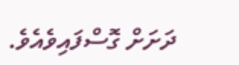ދަށަށް ގޮސްފައިވެއެވެ.